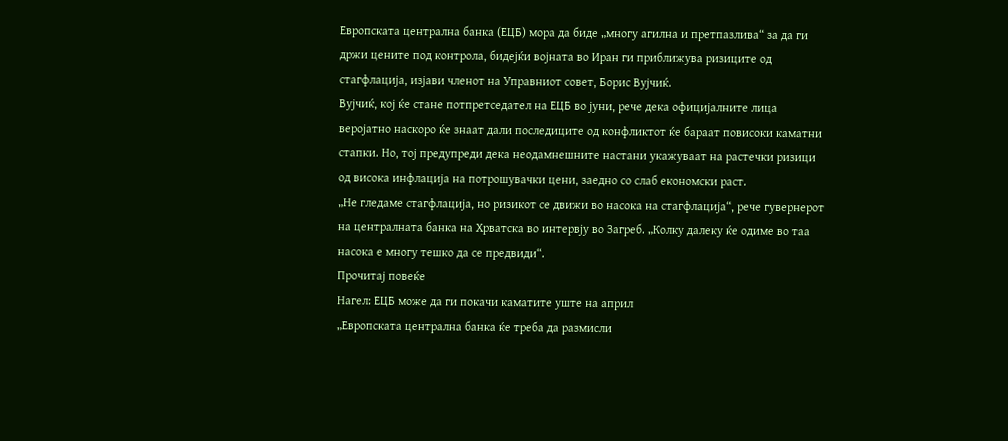Европската централна банка (ЕЦБ) мора да биде „многу агилна и претпазлива“ за да ги држи цените под контрола, бидејќи војната во Иран ги приближува ризиците од стагфлација, изјави членот на Управниот совет, Борис Вујчиќ.
Вујчиќ, кој ќе стане потпретседател на ЕЦБ во јуни, рече дека официјалните лица веројатно наскоро ќе знаат дали последиците од конфликтот ќе бараат повисоки каматни стапки. Но, тој предупреди дека неодамнешните настани укажуваат на растечки ризици од висока инфлација на потрошувачки цени, заедно со слаб економски раст.
„Не гледаме стагфлација, но ризикот се движи во насока на стагфлација“, рече гувернерот на централната банка на Хрватска во интервју во Загреб. „Колку далеку ќе одиме во таа насока е многу тешко да се предвиди“.
Прочитај повеќе
Нагел: ЕЦБ може да ги покачи каматите уште на април
„Европската централна банка ќе треба да размисли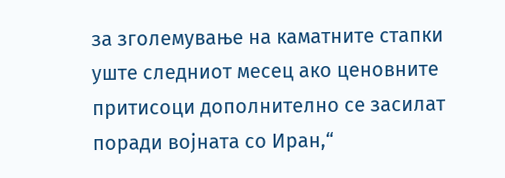за зголемување на каматните стапки уште следниот месец ако ценовните притисоци дополнително се засилат поради војната со Иран,“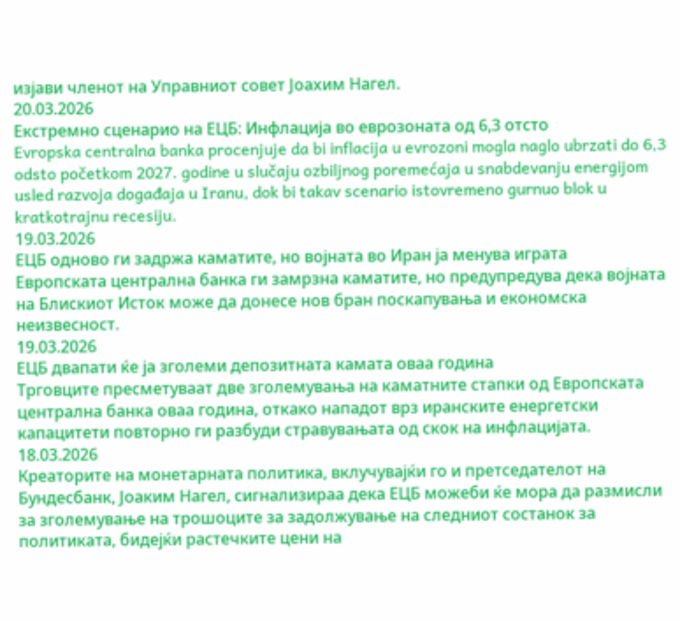изјави членот на Управниот совет Јоахим Нагел.
20.03.2026
Екстремно сценарио на ЕЦБ: Инфлација во еврозоната од 6,3 отсто
Evropska centralna banka procenjuje da bi inflacija u evrozoni mogla naglo ubrzati do 6,3 odsto početkom 2027. godine u slučaju ozbiljnog poremećaja u snabdevanju energijom usled razvoja događaja u Iranu, dok bi takav scenario istovremeno gurnuo blok u kratkotrajnu recesiju.
19.03.2026
ЕЦБ одново ги задржа каматите, но војната во Иран ја менува играта
Европската централна банка ги замрзна каматите, но предупредува дека војната на Блискиот Исток може да донесе нов бран поскапувања и економска неизвесност.
19.03.2026
ЕЦБ двапати ќе ја зголеми депозитната камата оваа година
Трговците пресметуваат две зголемувања на каматните стапки од Европската централна банка оваа година, откако нападот врз иранските енергетски капацитети повторно ги разбуди стравувањата од скок на инфлацијата.
18.03.2026
Креаторите на монетарната политика, вклучувајќи го и претседателот на Бундесбанк, Јоаким Нагел, сигнализираа дека ЕЦБ можеби ќе мора да размисли за зголемување на трошоците за задолжување на следниот состанок за политиката, бидејќи растечките цени на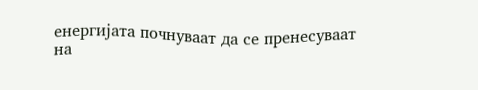енергијата почнуваат да се пренесуваат на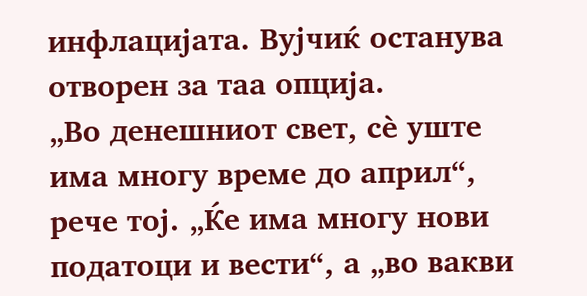инфлацијата. Вујчиќ останува отворен за таа опција.
„Во денешниот свет, сè уште има многу време до април“, рече тој. „Ќе има многу нови податоци и вести“, а „во вакви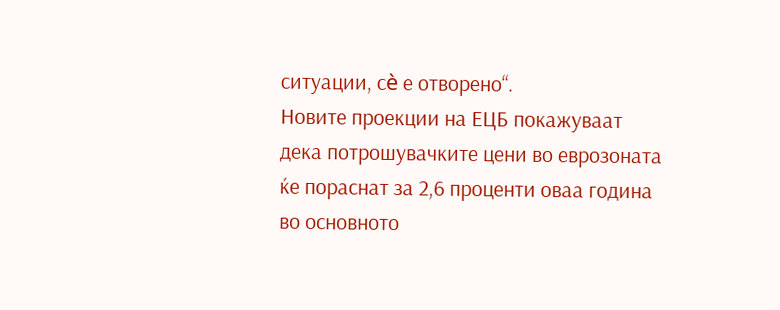ситуации, сè е отворено“.
Новите проекции на ЕЦБ покажуваат дека потрошувачките цени во еврозоната ќе пораснат за 2,6 проценти оваа година во основното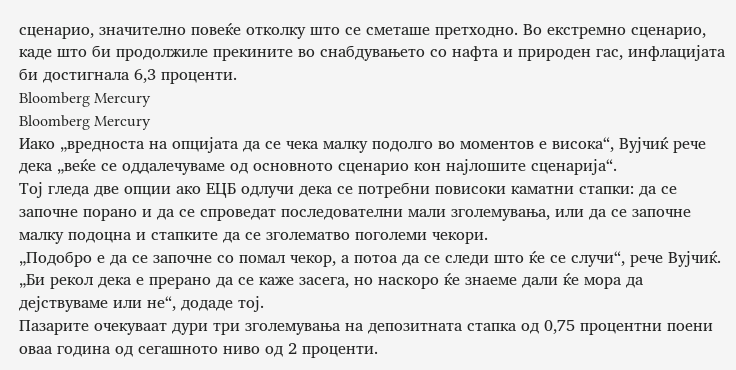сценарио, значително повеќе отколку што се сметаше претходно. Во екстремно сценарио, каде што би продолжиле прекините во снабдувањето со нафта и природен гас, инфлацијата би достигнала 6,3 проценти.
Bloomberg Mercury
Bloomberg Mercury
Иако „вредноста на опцијата да се чека малку подолго во моментов е висока“, Вујчиќ рече дека „веќе се оддалечуваме од основното сценарио кон најлошите сценарија“.
Тој гледа две опции ако ЕЦБ одлучи дека се потребни повисоки каматни стапки: да се започне порано и да се спроведат последователни мали зголемувања, или да се започне малку подоцна и стапките да се зголематво поголеми чекори.
„Подобро е да се започне со помал чекор, а потоа да се следи што ќе се случи“, рече Вујчиќ. „Би рекол дека е прерано да се каже засега, но наскоро ќе знаеме дали ќе мора да дејствуваме или не“, додаде тој.
Пазарите очекуваат дури три зголемувања на депозитната стапка од 0,75 процентни поени оваа година од сегашното ниво од 2 проценти.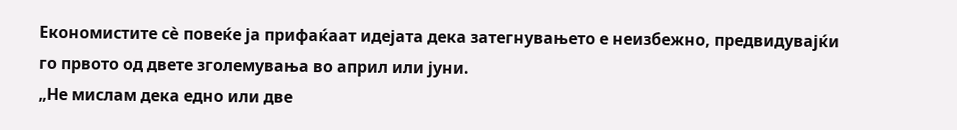Економистите сè повеќе ја прифаќаат идејата дека затегнувањето е неизбежно, предвидувајќи го првото од двете зголемувања во април или јуни.
„Не мислам дека едно или две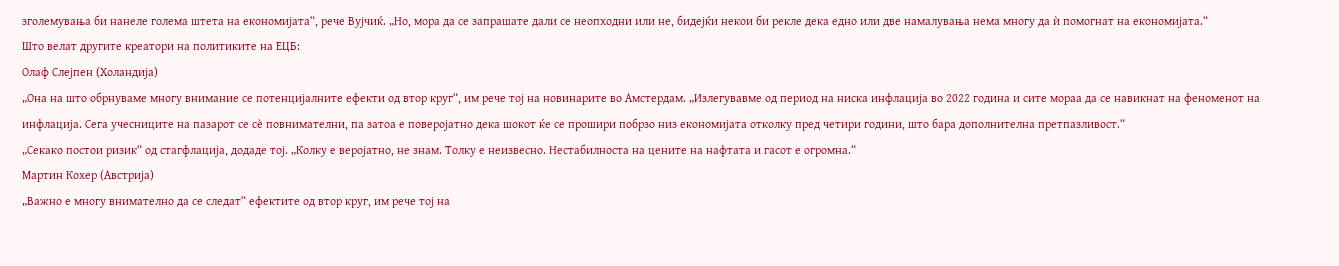зголемувања би нанеле голема штета на економијата“, рече Вујчиќ. „Но, мора да се запрашате дали се неопходни или не, бидејќи некои би рекле дека едно или две намалувања нема многу да ѝ помогнат на економијата.“
Што велат другите креатори на политиките на ЕЦБ:
Олаф Слејпен (Холандија)
„Она на што обрнуваме многу внимание се потенцијалните ефекти од втор круг“, им рече тој на новинарите во Амстердам. „Излегувавме од период на ниска инфлација во 2022 година и сите мораа да се навикнат на феноменот на инфлација. Сега учесниците на пазарот се сè повнимателни, па затоа е поверојатно дека шокот ќе се прошири побрзо низ економијата отколку пред четири години, што бара дополнителна претпазливост.“
„Секако постои ризик“ од стагфлација, додаде тој. „Колку е веројатно, не знам. Толку е неизвесно. Нестабилноста на цените на нафтата и гасот е огромна.“
Мартин Кохер (Австрија)
„Важно е многу внимателно да се следат“ ефектите од втор круг, им рече тој на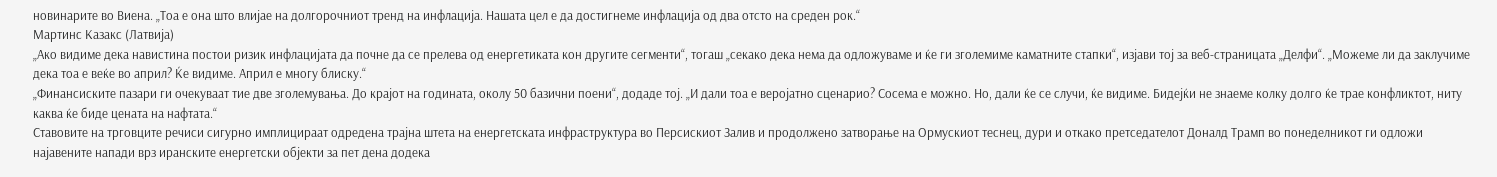новинарите во Виена. „Тоа е она што влијае на долгорочниот тренд на инфлација. Нашата цел е да достигнеме инфлација од два отсто на среден рок.“
Мартинс Казакс (Латвија)
„Ако видиме дека навистина постои ризик инфлацијата да почне да се прелева од енергетиката кон другите сегменти“, тогаш „секако дека нема да одложуваме и ќе ги зголемиме каматните стапки“, изјави тој за веб-страницата „Делфи“. „Можеме ли да заклучиме дека тоа е веќе во април? Ќе видиме. Април е многу блиску.“
„Финансиските пазари ги очекуваат тие две зголемувања. До крајот на годината, околу 50 базични поени“, додаде тој. „И дали тоа е веројатно сценарио? Сосема е можно. Но, дали ќе се случи, ќе видиме. Бидејќи не знаеме колку долго ќе трае конфликтот, ниту каква ќе биде цената на нафтата.“
Ставовите на трговците речиси сигурно имплицираат одредена трајна штета на енергетската инфраструктура во Персискиот Залив и продолжено затворање на Ормускиот теснец, дури и откако претседателот Доналд Трамп во понеделникот ги одложи најавените напади врз иранските енергетски објекти за пет дена додека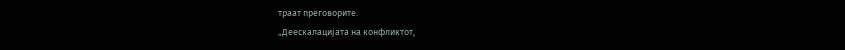траат преговорите.
„Деескалацијата на конфликтот,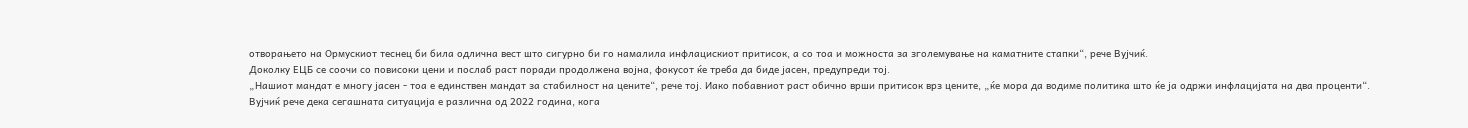отворањето на Ормускиот теснец би била одлична вест што сигурно би го намалила инфлацискиот притисок, а со тоа и можноста за зголемување на каматните стапки“, рече Вујчиќ.
Доколку ЕЦБ се соочи со повисоки цени и послаб раст поради продолжена војна, фокусот ќе треба да биде јасен, предупреди тој.
„Нашиот мандат е многу јасен - тоа е единствен мандат за стабилност на цените“, рече тој. Иако побавниот раст обично врши притисок врз цените, „ќе мора да водиме политика што ќе ја одржи инфлацијата на два проценти“.
Вујчиќ рече дека сегашната ситуација е различна од 2022 година, кога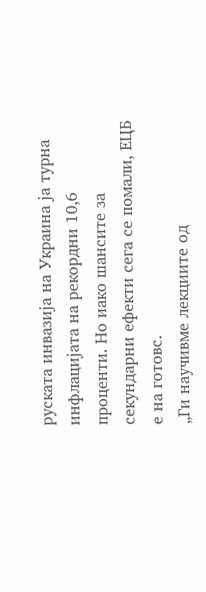руската инвазија на Украина ја турна инфлацијата на рекордни 10,6 проценти. Но иако шансите за секундарни ефекти сега се помали, ЕЦБ е на готовс.
„Ги научивме лекциите од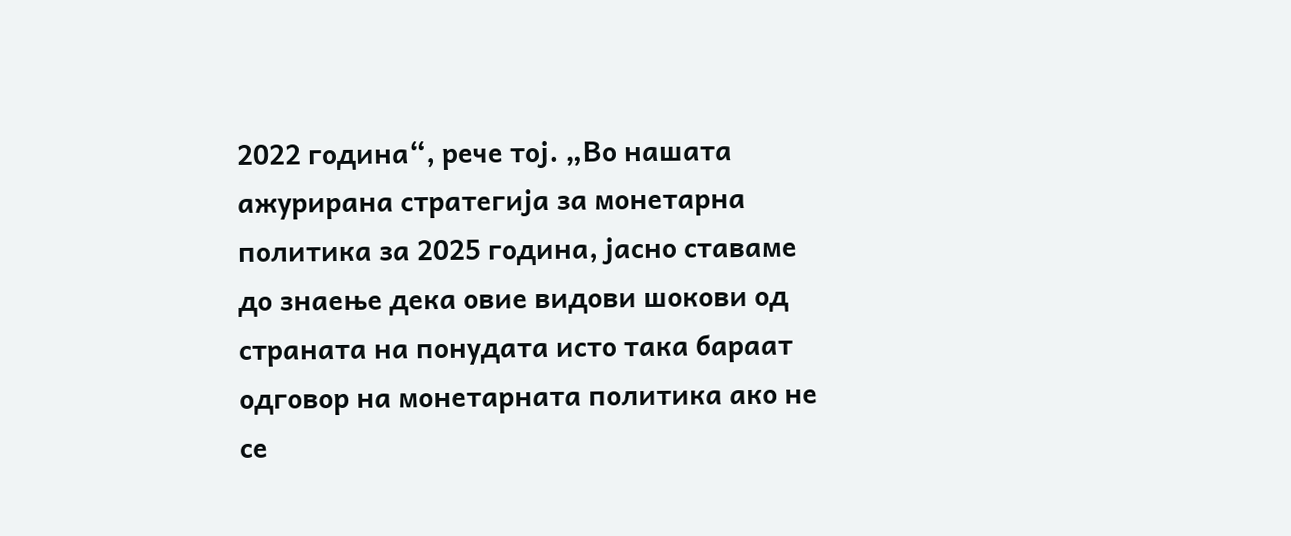2022 година“, рече тој. „Во нашата ажурирана стратегија за монетарна политика за 2025 година, јасно ставаме до знаење дека овие видови шокови од страната на понудата исто така бараат одговор на монетарната политика ако не се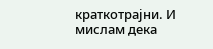краткотрајни. И мислам дека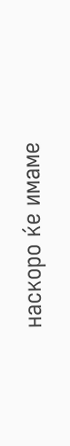наскоро ќе имаме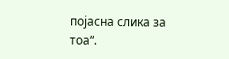појасна слика за тоа“.